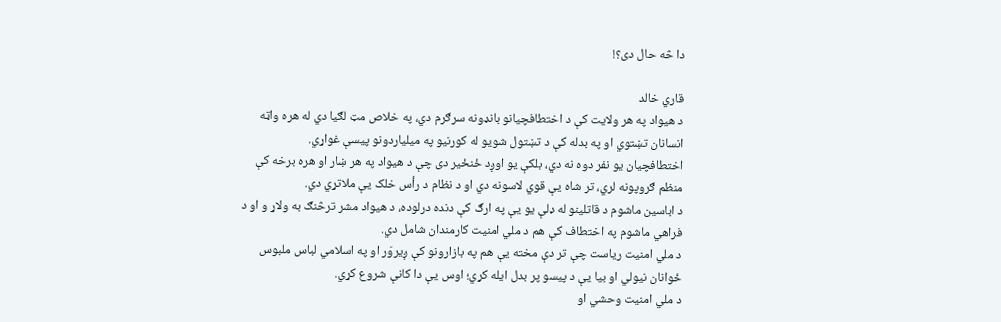دا څه حال دی؟!

قاري خالد
د هیواد په هر ولایت کې د اختطافچیانو بانډونه سرګرم دي، په خلاص مټ لګیا دي له هره واټه انسانان تښتوي او په بدله کې د تښتول شویو له کورنیو په میلیاردونو پیسې غواړي.
اختطافچیان یو نفر دوه نه دي، بلکې یو اوږد ځنځیر دی چې د هیواد په هر ښار او هره برخه کې منظم ګروپونه لري، تر شاه یې قوي لاسونه دي او د نظام د رأس خلک یې ملاتړي دي.
د اباسین ماشوم د قاتلینو له ډلې یو یې په ارګ کې دنده درلوده، د هیواد مشر ترڅنګ به ولاړ و او د فراهي ماشوم په اختطاف کې هم د ملي امنیت کارمندان شامل دي.
د ملي امنیت ریاست چې تر دې مخته یې هم په بازارونو کې ږیروَر او په اسلامي لباس ملبوس ځوانان نیولي او بیا یې د پیسو پر بدل ایله کړي؛ اوس یې دا کانې شروع کړي.
د ملي امنیت وحشي او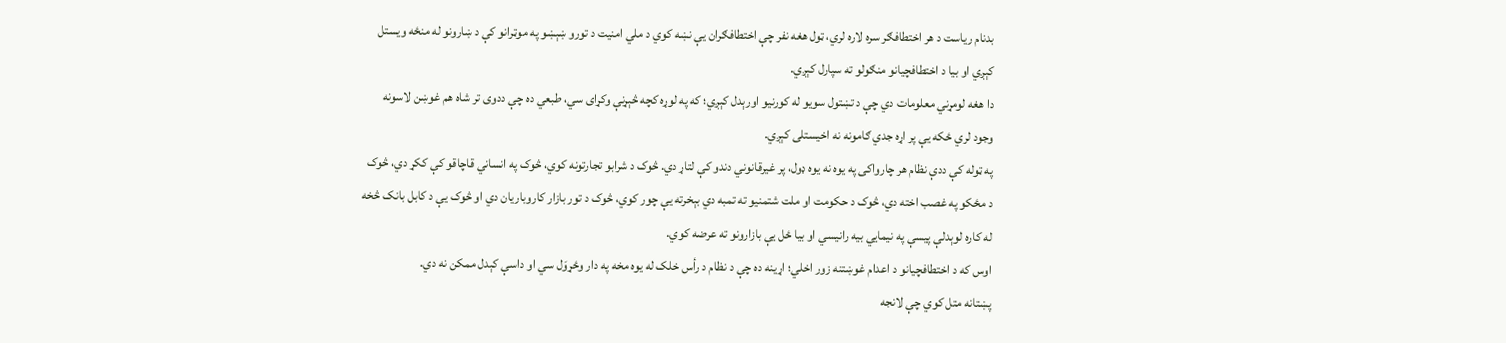بدنام ریاست د هر اختطافګر سره لاره لري، ټول هغه نفر چې اختطافګران یې نښه کوي د ملي امنیت د تورو ښېښو په موټرانو کې د ښارونو له منځه ویستل کېږي او بیا د اختطافچیانو منګولو ته سپارل کېږي.
دا هغه لومړني معلومات دي چې د تښتول سویو له کورنیو اورېدل کېږي؛ که په لوړه کچه څېړنې وکړای سي، طبعي ده چې ددوی تر شاه هم غوښن لاسونه وجود لري ځکه یې پر اړه جدي ګامونه نه اخیستلی کېږي.
په ټوله کې ددې نظام هر چارواکی په یوه نه یوه ډول، پر غیرقانوني دندو کې لتاړ دي. څوک د شرابو تجارتونه کوي، څوک په انساني قاچاقو کې ککړ دي، څوک د مځکو په غصب اخته دي، څوک د حکومت او ملت شتمنیو ته تمبه دي بېخرته یې چور کوي، څوک د تور بازار کاروباریان دي او څوک یې د کابل بانک څخه له کاره لوېدلې پیسې په نیمایي بیه رانیسي او بیا ځل یې بازارونو ته عرضه کوي.
اوس که د اختطافچیانو د اعدام غوښتنه زور اخلي؛ اړینه ده چې د نظام د رأس خلک له یوه مخه په دار وځړوَل سي او داسې کېدل ممکن نه دي.
پښتانه متل کوي چې لانجه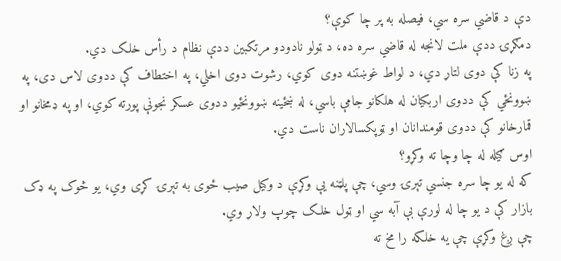دې د قاضي سره سي، فیصله به پر چا کوې؟
دمګړۍ ددې ملت لانجه له قاضي سره ده، د ټولو نادودو مرتکبین ددې نظام د رأس خلک دي.
په زنا کې دوی لتاړ دي، د لواط غوښتنه دوی کوي، رشوت دوی اخلي، په اختطاف کې ددوی لاس دی، په ښوونځي کې ددوی اربکیان له هلکانو جامې باسي، له ښځینه ښوونځیو ددوی عسکر نجونې پورته کوي، او په ډمخانو او قمارخانو کې ددوی قومندانان او ټوپکسالاران ناست دي.
اوس ګیله له چا وچا ته وکړو؟
که له یو چا سره جنسي تېرۍ وسي، چې پلټنه یې وکړې د وکیل صیب ځوی به تېرۍ کړی وي، یو څوک په ډک بازار کې د یو چا له لورې بې آبه سي او ټول خلک چوپ ولاړ وي.
چې ږغ وکړې چې یه خلکه را مخ ته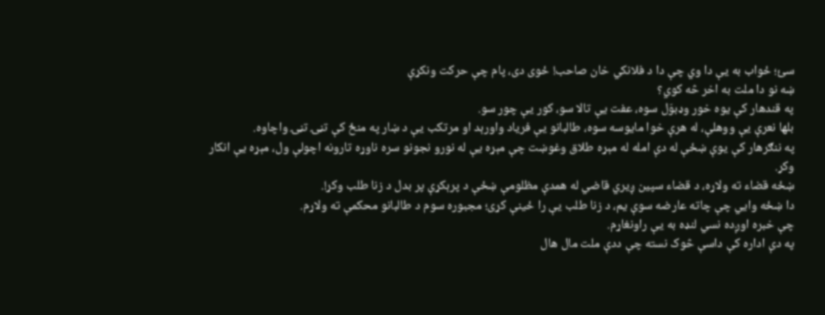سئ؛ ځواب به یې دا وي چې دا د فلانکي خان صاحب! ځوی دی، پام چې حرکت ونکړې
ښه نو دا ملت به اخر څه کوي؟
په قندهار کې یوه خور وډبوَل سوه، عفت یې تالا سو، کور یې چور سو.
بلها نعرې یې ووهلې، له هرې خوا مایوسه سوه، طالبانو یې فریاد واورېد او مرتکب یې د ښار په منځ کې تڼۍ تڼۍ واچاوه.
په ننګرهار کې یوې ښځې له دې امله له مېړه طلاق وغوښت چې مېړه یې له نورو نجونو سره ناوړه تارونه اچولې ول، مېړه یې انکار وکړ.
ښځه قضاء ته ولاړه، د قضاء سپین ږیري قاضي له همدې مظلومې ښځې د پرېکړې پر بدل د زنا طلب وکړ!.
دا ښځه وایي چې چاته عارضه سوې یم، د زنا طلب یې را ځینې کړی؛ مجبوره سوم د طالبانو محکمې ته ولاړم.
چې خبره اوږده نسي لنډه به یې راونغاړم.
په دې اداره کې داسې څوک نسته چې ددې ملت مال هال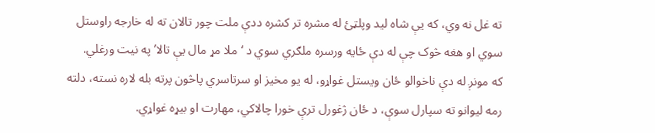ته غل نه وي، که یې شاه لید وپلټئ له مشره تر کشره ددې ملت چور تالان ته له خارجه راوستل سوي او هغه څوک چې له دې ځایه ورسره ملګري سوي د ‘ ملا مړ مال یې تالا’ په نیت ورغلي.
که مونږ له دې ناخوالو ځان ویستل غواړو، له یو مخیز او سرتاسري پاڅون پرته بله لاره نسته، دلته رمه لیوانو ته سپارل سوې، د ځان ژغورل ترې خورا چالاکي، مهارت او بیړه غواړي.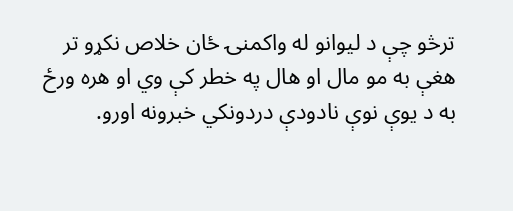ترڅو چې د لیوانو له واکمنۍ ځان خلاص نکړو تر هغې به مو مال او هال په خطر کې وي او هره ورځ به د یوې نوې نادودې دردونکي خبرونه اورو.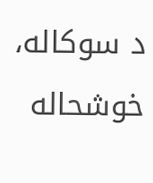د سوکاله، خوشحاله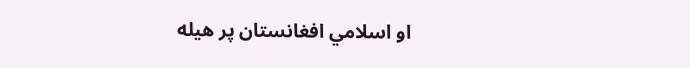او اسلامي افغانستان پر هیله